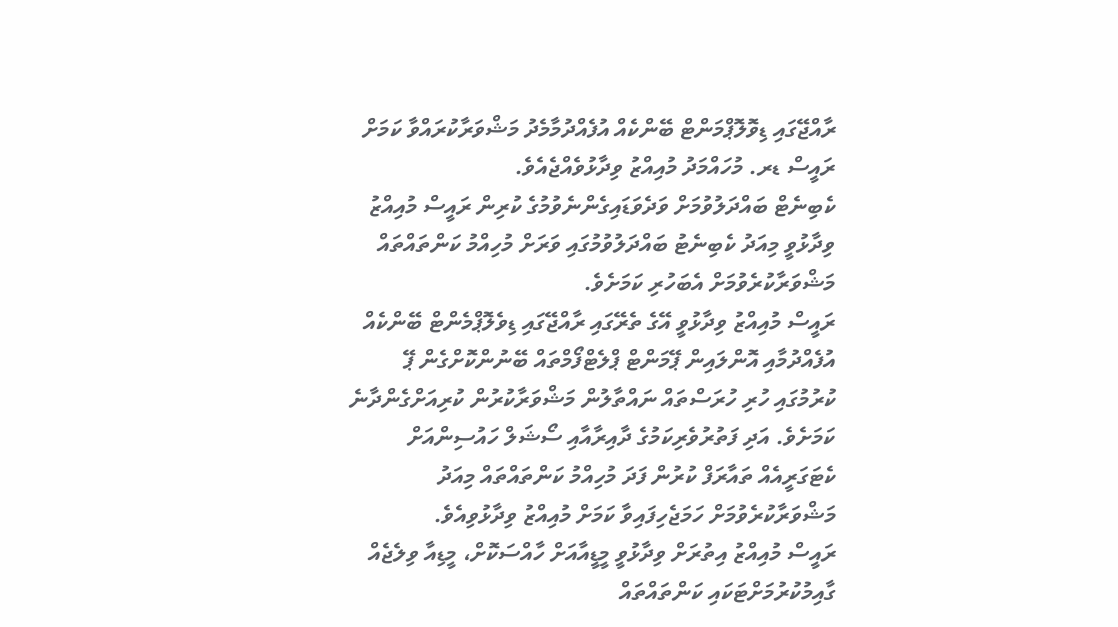ރާއްޖޭގައި ޑިވޮލޮޕްމަންޓް ބޭންކެއް އުފެއްދުމާމެދު މަޝްވަރާކުރައްވާ ކަމަށް ރައީސް ޑރ. މުހައްމަދު މުއިއްޒު ވިދާޅުވެއްޖެއެވެ.
ކެބިނެޓް ބައްދަލުވުމަށް ވަދެވަޑައިގެންނެވުމުގެ ކުރިން ރައީސް މުއިއްޒު ވިދާޅުވީ މިއަދު ކެބިނެޓު ބައްދަލުވުމުގައި ވަރަށް މުހިއްމު ކަންތައްތައް މަޝްވަރާކުރެވުމަށް އެބަހުރި ކަމަށެވެ.
ރައީސް މުއިއްޒު ވިދާޅުވީ އޭގެ ތެރޭގައި ރާއްޖޭގައި ޑިވެލޮޕްމެންޓް ބޭންކެއް އުފެއްދުމާއި އޮންލައިން ޕޭމަންޓް ޕްލެޓްފޯމްތައް ބޭނުންކޮށްގެން ޕޭ ކުރުމުގައި ހުރި ހުރަސްތައް ނައްތާލުން މަޝްވަރާކުރުން ކުރިއަށްގެންދާނެ ކަމަށެވެ. އަދި ފަތުރުވެރިކަމުގެ ދާއިރާއާއި ސޯޝަލް ހައުސިންއަށް ކެޓަގަރީއެއް ތައާރަފް ކުރުން ފަދަ މުހިއްމު ކަންތައްތައް މިއަދު މަޝްވަރާކުރެވުމަށް ހަމަޖެހިފައިވާ ކަމަށް މުއިއްޒު ވިދާޅުވިއެވެ.
ރައީސް މުއިއްޒު އިތުރަށް ވިދާޅުވީ މީޑީއާއަށް ހާއްސަކޮށް، މީޑިއާ ވިލެޖެއް ގާއިމުކުރުމަށްޓަކައި ކަންތައްތައް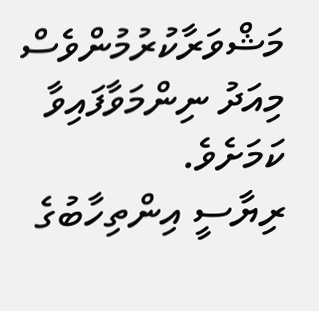މަޝްވަރާކުރުމުންވެސް މިއަދު ނިންމަވާފައިވާ ކަމަށެވެ.
ރިޔާސީ އިންތިހާބުގެ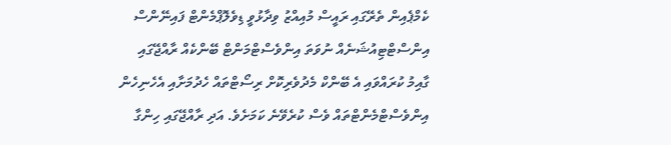ކެމްޕެއިން ތެރޭގައި ރައީސް މުއިއްޒު ވިދާޅުވީ ޑިވެލޮޕްމެންޓް ފައިނޭންސް އިންސްޓްޓިއުޝަނެއް ނުވަތަ އިންވެސްޓްމަންޓް ބޭންކެއް ރާއްޖޭގައި ގާއިމު ކުރައްވައި އެ ބޭންކް މެދުވެރިކޮށް ރިސޯޓްތައް ހެދުމަށާއި އެހެނިހެން އިންވެސްޓްމެންޓްތައް ވެސް ކުރެވޭނެ ކަމަށެވެ. އަދި ރާއްޖޭގައި ހިންގާ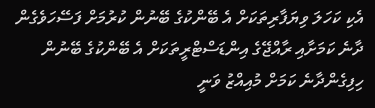އެކި ކަހަލަ ވިޔަފާރިތަކަށް އެ ބޭންކުގެ ބޭނުން ކުރުމަށް ފަސޭހަވެގެން ދާނެ ކަމަށާއި ރާއްޖޭގެ އިންޑަސްޓްރީތަކަށް އެ ބޭންކުގެ ބޭނުން ހިފިގެންދާނެ ކަމަށް މުއިއްޒު ވަނީ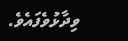ވިދާޅުވެފައެވެ.